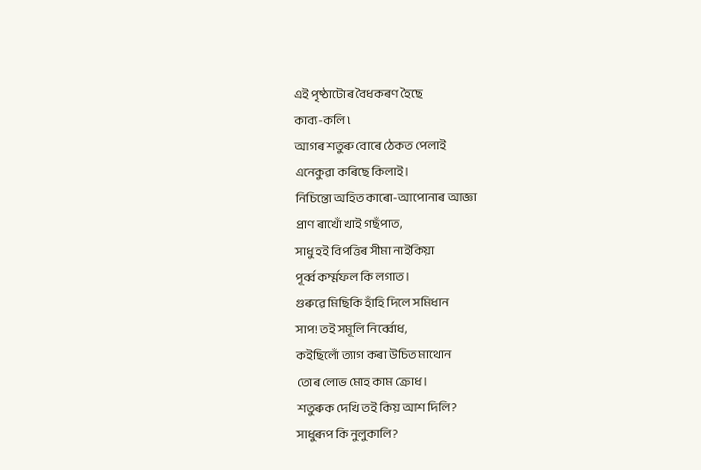এই পৃষ্ঠাটোৰ বৈধকৰণ হৈছে
কাব্য-কলি ৷
আগৰ শতুৰু বোৰে ঠেকত পেলাই
এনেকুৱা কৰিছে কিলাই।
নিচিন্তো অহিত কাৰো-আপোনাৰ আজ্ঞা
প্ৰাণ ৰাখোঁ খাই গছঁপাত,
সাধু হই বিপত্তিৰ সীমা নাইকিয়া
পূৰ্ব্ব কৰ্ম্মফল কি লগাত।
গুৰুৱে মিছিকি হাঁহি দিলে সমিধান
সাপ! তই সমূলি নিৰ্ব্বোধ,
কইছিলোঁ ত্যাগ কৰা উচিত মাথোন
তোৰ লোভ মোহ কাম ক্ৰোধ।
শতুৰুক দেখি তই কিয় আশ দিলি?
সাধুৰূপ কি নুলুকালি?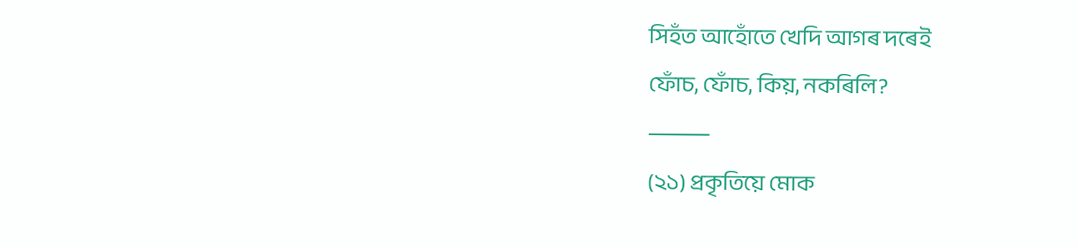সিহঁত আহোঁতে খেদি আগৰ দৰেই
ফোঁচ, ফোঁচ, কিয়, নকৰিলি?
⸻
(২১) প্ৰকৃতিয়ে মোক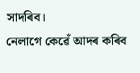সাদৰিব।
নেলাগে কেৱেঁ আদৰ কৰিব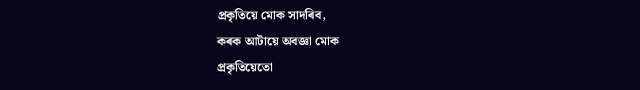প্ৰকৃতিয়ে মোক সাদৰিব,
কৰক আটায়ে অবজ্ঞা মোক
প্ৰকৃতিয়েতো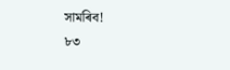সামৰিব!
৮৩